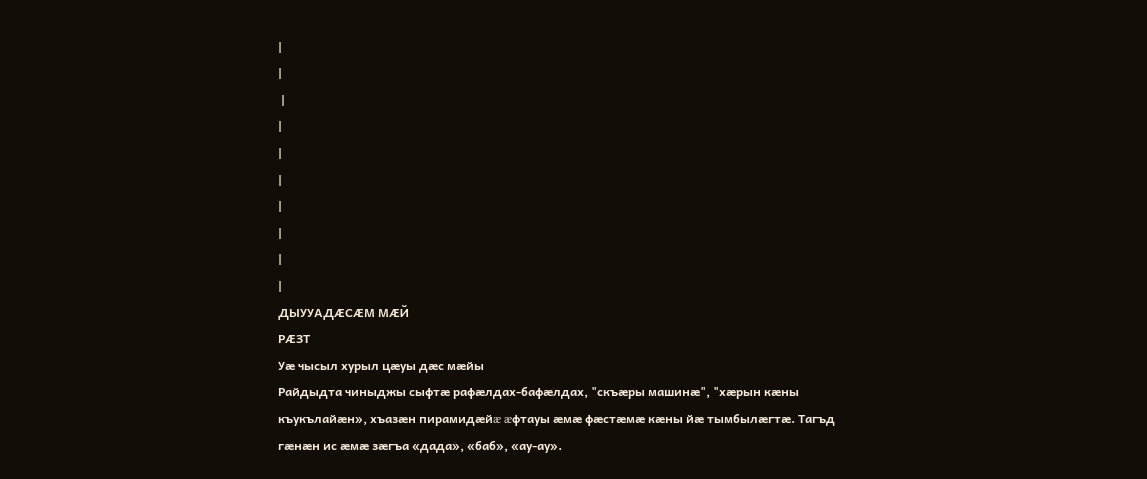|
|
 |
|
|
|
|
|
|
|
ДЫУУАДÆСÆМ МÆЙ
РÆЗТ
Уæ чысыл хурыл цæуы дæс мæйы
Райдыдта чиныджы сыфтæ рафæлдах-бафæлдах, "скъæры машинæ", "хæрын кæны
къукълайæн», хъазæн пирамидæйæ æфтауы æмæ фæстæмæ кæны йæ тымбылæгтæ. Тагъд
гæнæн ис æмæ зæгъа «дада», «баб», «ау-ау».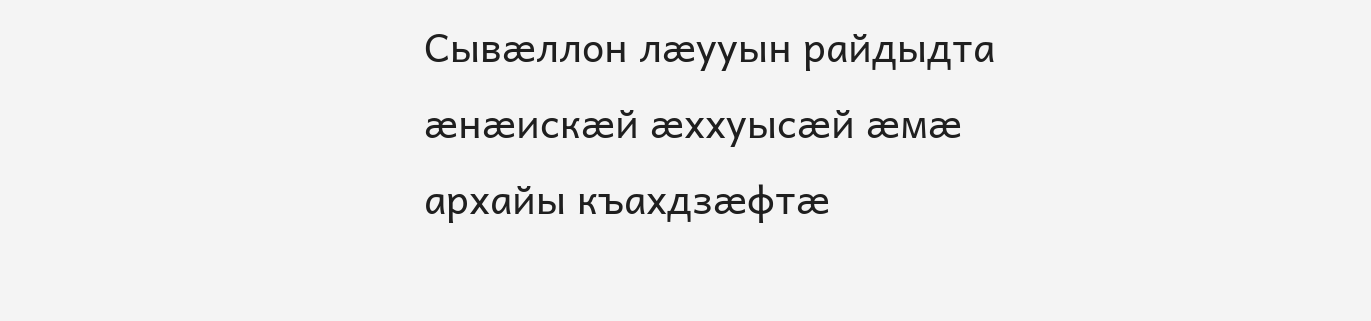Сывæллон лæууын райдыдта æнæискæй æххуысæй æмæ архайы къахдзæфтæ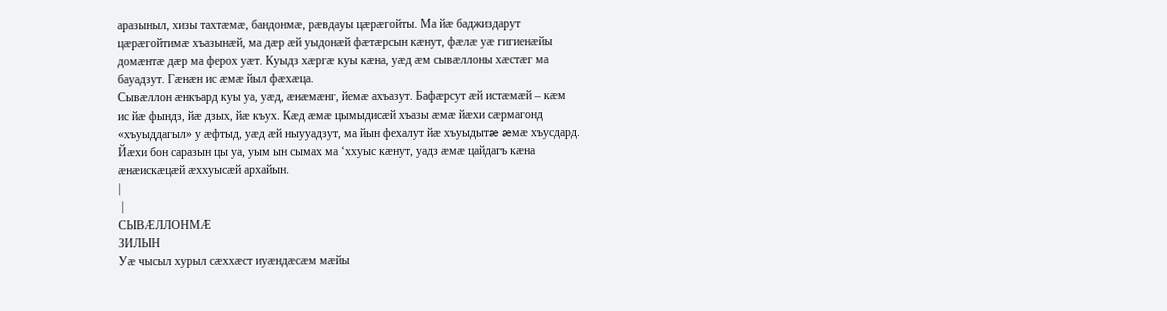аразыныл, хизы тахтæмæ, бандонмæ, рæвдауы цæрæгойты. Ма йæ баджиздарут
цæрæгойтимæ хъазынæй, ма дæр æй уыдонæй фæтæрсын кæнут, фæлæ уæ гигиенæйы
домæнтæ дæр ма ферох уæт. Куыдз хæргæ куы кæна, уæд æм сывæллоны хæстæг ма
бауадзут. Гæнæн ис æмæ йыл фæхæца.
Сывæллон æнкъард куы уа, уæд, æнæмæнг, йемæ ахъазут. Бафæрсут æй истæмæй – кæм
ис йæ фындз, йæ дзых, йæ къух. Кæд æмæ цымыдисæй хъазы æмæ йæхи сæрмагонд
«хъуыддагыл» у æфтыд, уæд æй ныууадзут, ма йын фехалут йæ хъуыдытæ æмæ хъусдард.
Йæхи бон саразын цы уа, уым ын сымах ма ‘ххуыс кæнут, уадз æмæ цайдагъ кæна
æнæискæцæй æххуысæй архайын.
|
 |
СЫВÆЛЛОНМÆ
ЗИЛЫН
Уæ чысыл хурыл сæххæст иуæндæсæм мæйы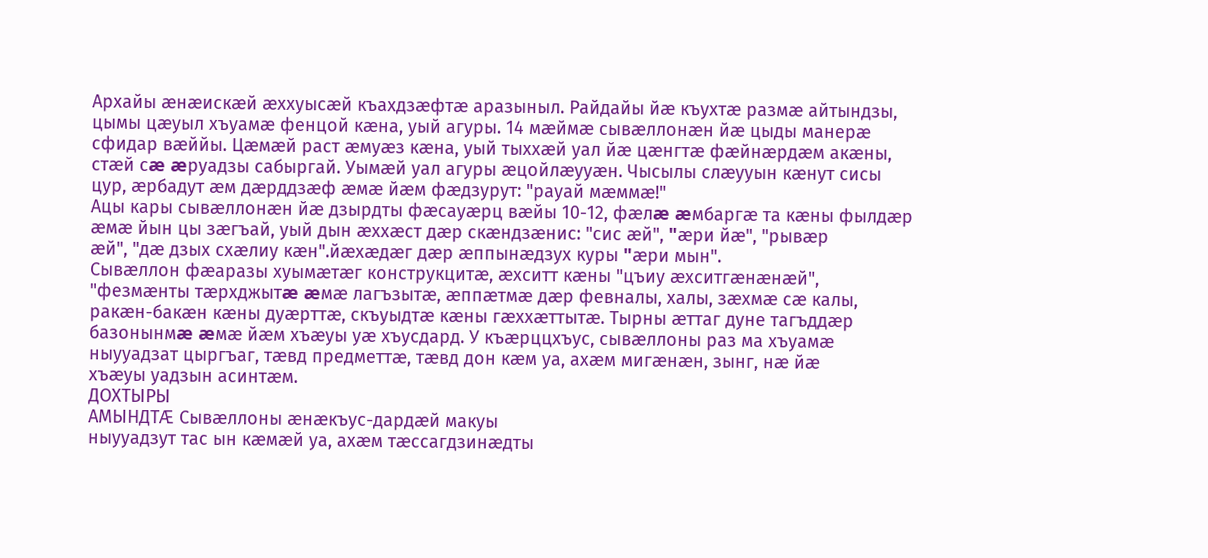Архайы æнæискæй æххуысæй къахдзæфтæ аразыныл. Райдайы йæ къухтæ размæ айтындзы,
цымы цæуыл хъуамæ фенцой кæна, уый агуры. 14 мæймæ сывæллонæн йæ цыды манерæ
сфидар вæййы. Цæмæй раст æмуæз кæна, уый тыххæй уал йæ цæнгтæ фæйнæрдæм акæны,
стæй сæ æруадзы сабыргай. Уымæй уал агуры æцойлæууæн. Чысылы слæууын кæнут сисы
цур, æрбадут æм дæрддзæф æмæ йæм фæдзурут: "рауай мæммæ!"
Ацы кары сывæллонæн йæ дзырдты фæсауæрц вæйы 10-12, фæлæ æмбаргæ та кæны фылдæр
æмæ йын цы зæгъай, уый дын æххæст дæр скæндзæнис: "сис æй", "æри йæ", "рывæр
æй", "дæ дзых схæлиу кæн".йæхæдæг дæр æппынæдзух куры "æри мын".
Сывæллон фæаразы хуымæтæг конструкцитæ, æхситт кæны "цъиу æхситгæнæнæй",
"фезмæнты тæрхджытæ æмæ лагъзытæ, æппæтмæ дæр февналы, халы, зæхмæ сæ калы,
ракæн-бакæн кæны дуæрттæ, скъуыдтæ кæны гæххæттытæ. Тырны æттаг дуне тагъддæр
базонынмæ æмæ йæм хъæуы уæ хъусдард. У къæрццхъус, сывæллоны раз ма хъуамæ
ныууадзат цыргъаг, тæвд предметтæ, тæвд дон кæм уа, ахæм мигæнæн, зынг, нæ йæ
хъæуы уадзын асинтæм.
ДОХТЫРЫ
АМЫНДТÆ Сывæллоны æнæкъус-дардæй макуы
ныууадзут тас ын кæмæй уа, ахæм тæссагдзинæдты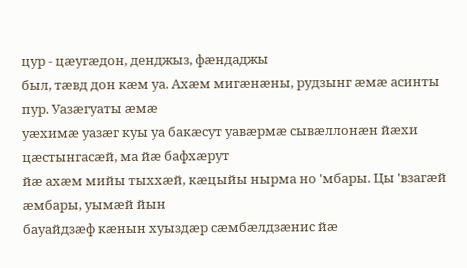цур - цæугæдон, денджыз, фæндаджы
был, тæвд дон кæм уа. Ахæм мигæнæны, рудзынг æмæ асинты пур. Уазæгуаты æмæ
уæхимæ уазæг куы уа бакæсут уавæрмæ сывæллонæн йæхи цæстынгасæй, ма йæ бафхæрут
йæ ахæм мийы тыххæй, кæцыйы нырма но 'мбары. Цы 'взагæй æмбары, уымæй йын
бауайдзæф кæнын хуыздæр сæмбæлдзæнис йæ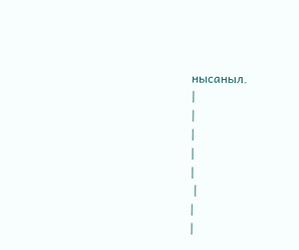нысаныл.
|
|
|
|
|
 |
|
|